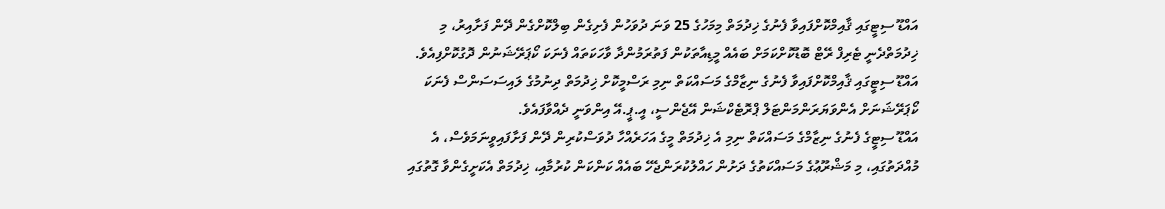އައްޑޫ ސިޓީގައި ޤާއިމްކޮށްފައިވާ ފެނުގެ ޚިދުމަތް މިމަހުގެ 25 ވަނަ ދުވަހުން ފެށިގެން ބިލްކޮށްގެން ދޭން ފަށާއިރު، މި ޚިދުމަތްދެނީ ޓެރިފް ރޭޓް ބޮޑުކޮށްކަމަށް ބައެއް މީޑިއާތަކުން ފަތުރަމުންދާ ވާހަކަތައް ފެނަކަ ކޯޕަރޭޝަނުން ދޮގުކޮށްފިއެވެ.
އައްޑޫ ސިޓީގައި ޤާއިމްކޮށްފައިވާ ފެނުގެ ނިޒާމްގެ މަސައްކަތް ނިމި ރަސްމީކޮށް ޚިދުމަތް ދިނުމުގެ ލައިސަސަންސް ފެނަކަ ކޯޕަރޭޝަނަށް އެންވަޔަރަންމަންޓަލް ޕްރޮޓެކްޝަން އޭޖެންސީ، އީ.ޕީ.އޭ އިންވަނީ ދެއްވާފައެވެ.
އައްޑޫ ސިޓީގެ ފެނުގެ ނިޒާމްގެ މަސައްކަތް ނިމި އެ ޚިދުމަތް މީގެ އަހަރެއްހާ ދުވަސްކުރިން ދޭން ފަށާފައިވީނަމަވެސް، އެ މުއްދަތުގައި، މި މަޝްރޫޢުގެ މަސައްކަތުގެ ދަށުން ހައްލުކުރަންޖެހޭ ބައެއް ކަންކަން ކުރުމާއި، ޚިދުމަތް އެކަށީގެންވާ ގޮތުގައި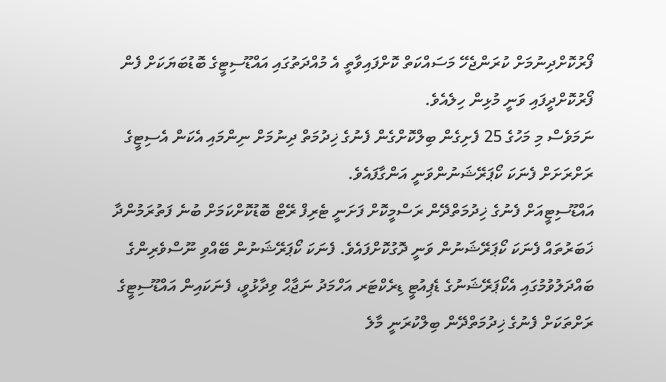ފޯރުކޮށްދިނުމަށް ކުރަންޖެހޭ މަސައްކަތް ކޮށްފައިވާތީ އެ މުއްދަތުގައި އައްޑޫސިޓީގެ ބޮޑުބަޔަކަށް ފެން ފޯރުކޮށްދީފައި ވަނީ މުޅިން ހިލެއެވެ.
ނަމަވެސް މި މަހުގެ 25 ފެށިގެން ބިލްކޮށްގެން ފެނުގެ ޚިދުމަތް ދިނުމަށް ނިންމައި އެކަން އެސިޓީގެ ރަށްރަށަށް ފެނަކަ ކޯޕަރޭޝަނުންވަނީ އަންގާފައެވެ.
އައްޑޫސިޓީއަށް ފެނުގެ ޚިދުމަތްދޭން ރަސްމީކޮށް ފަށަނީ ޓެރިފް ރޭޓް ބޮޑުކޮށްކަމަށް ބުނެ ފަތުރަމުންދާ ޚަބަރުތައް ފެނަކަ ކޯޕަރޭޝަނުން ވަނީ ދޮގުކޮށްފައެވެ. ފެނަކަ ކޯޕަރޭޝަނުން ބޭއްވި ނޫސްވެރިންގެ ބައްދަލުވުމުގައި އެކޯޕަރޭޝަނުގެ ޑެޕިއުޓީ ޑިރެކްޓަރ އަހްމަދު ނަޖާޙް ވިދާޅުވީ، ފެނަކައިން އައްޑޫސިޓީގެ ރަށްތަކަށް ފެނުގެ ޚިދުމަތްދޭން ބިލްކުރަނީ މާލެ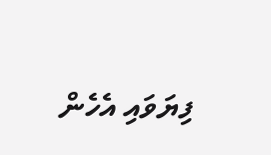ފިޔަވައި އެހެން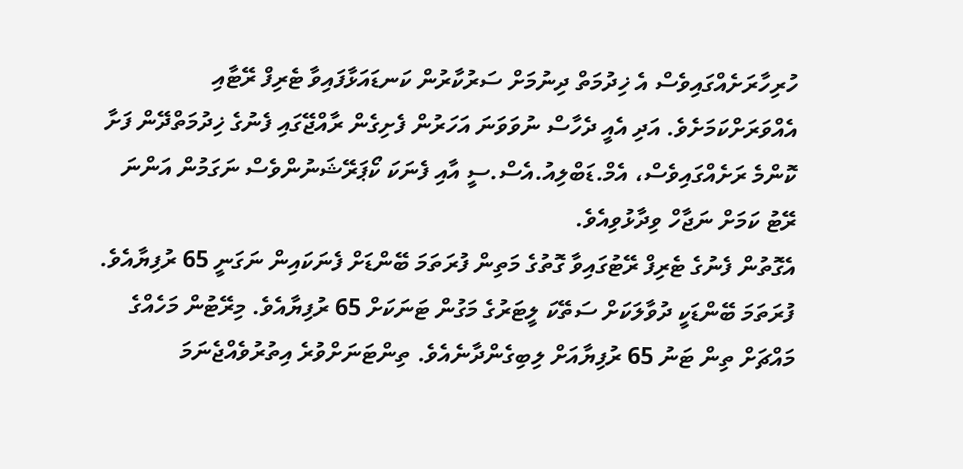ހުރިހާރަށެއްގައިވެސް އެ ޚިދުމަތް ދިނުމަށް ސަރުކާރުން ކަނޑައަޅާފައިވާ ޓެރިފް ރޭޓާއި އެއްވަރަށްކަމަށެވެ. އަދި އެއީ ދެހާސް ނުވަވަނަ އަހަރުން ފެށިގެން ރާއްޖޭގައި ފެނުގެ ޚިދުމަތްދޭން ފަށާ ކޮންމެ ރަށެއްގައިވެސް، އެމް.ޑަބްލިއު.އެސް.ސީ އާއި ފެނަކަ ކޯޕަރޭޝަނުންވެސް ނަގަމުން އަންނަ ރޭޓު ކަމަށް ނަޖާހް ވިދާޅުވިއެވެ.
އެގޮތުން ފެނުގެ ޓެރިފް ރޭޓުގައިވާ ގޮތުގެ މަތިން ފުރަތަމަ ބޭންޑަށް ފެނަކައިން ނަގަނީ 65 ރުފިޔާއެވެ. ފުރަތަމަ ބޭންޑަކީ ދުވާލަކަށް ސަތޭކަ ލީޓަރުގެ މަގުން ޓަނަކަށް 65 ރުފިޔާއެވެ. މިރޭޓުން މަހެއްގެ މައްޗަށް ތިން ޓަނު 65 ރުފިޔާއަށް ލިބިގެންދާނެއެވެ. ތިންޓަނަށްވުރެ އިތުރުވެއްޖެނަމަ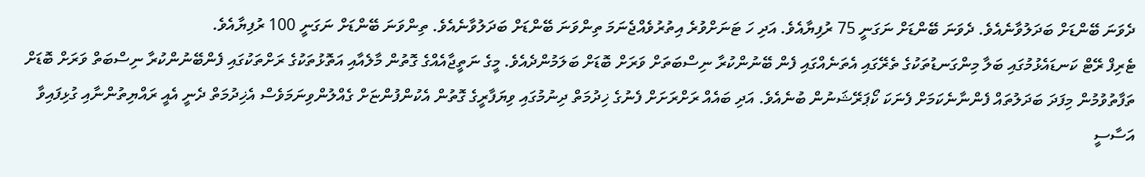ދެވަނަ ބޭންޑަށް ބަދަލުވާނެއެވެ. ދެވަނަ ބޭންޑަށް ނަގަނީ 75 ރުފިޔާއެވެ. އަދި ހަ ޓަނަށްވުރެ އިތުރުވެއްޖެނަމަ ތިންވަނަ ބޭންޑަށް ބަދަލުވާނެއެވެ. ތިންވަނަ ބޭންޑަށް ނަގަނީ 100 ރުފިޔާއެވެ.
ޓެރިފް ރޭޓް ކަނޑައެޅުމުގައި ބަލާ މިންގަނޑުތަކުގެ ތެރޭގައި އެތަނެއްގައި ފެން ބޭނުންކުރާ ނިސްބަތަށް ވަރަށް ބޮޑަށް ބަލަމުންދެއެވެ. މީގެ ނަތީޖާއެއްގެ ގޮތުން މާލެއާއި އަތޮޅުތަކުގެ ރަށްތަކުގައި ފެންބޭނުންކުރާ ނިސްބަތް ވަރަށް ބޮޑަށް ތަފާތުވުމުން މިފަދަ ބަދަލުތައް ފެންނާނެކަމަށް ފެނަކަ ކޯޕަރޭޝަނުން ބުނެއެވެ. އަދި ބައެއް ރަށްރަށަށް ފެނުގެ ޚިދުމަތް ދިނުމުގައި ވިޔަފާރީގެ ގޮތުން އެކުންފުންޏަށް ގެއްލުންވިނަމަވެސް އެޚިދުމަތް ދެނީ އެއީ ރައްޔިތުންނާއި ގުޅިފައިވާ އަސާސީ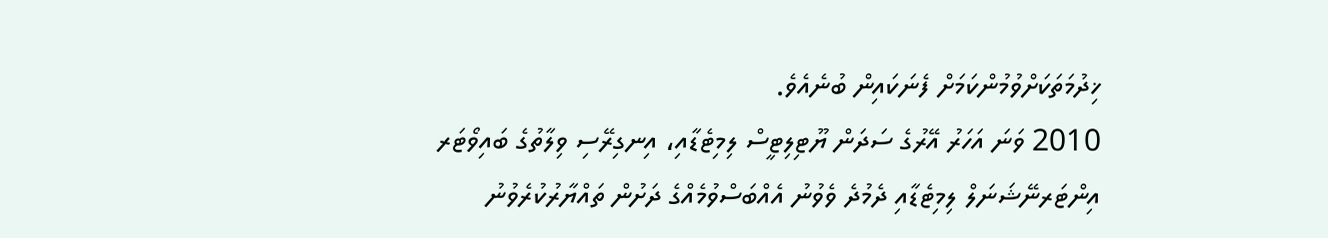ޚިދުމަތަކަށްވުމުންކަމަށް ފެނަކައިން ބުނެއެވެ.
2010 ވަނަ އަހަރު އޭރުގެ ސަދަން ޔޫޓިލިޓީސް ލިމިޓެޑާއި، އިނގިރޭސި ވިލާތުގެ ބައިވޯޓަރ އިންޓަރނޭޝަނަލް ލިމިޓެޑާއި ދެމުދެ ވެވުނު އެއްބަސްވުމެއްގެ ދަށުން ތައްޔާރުކުރެވުނު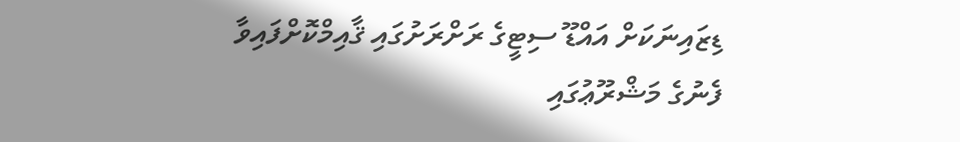ޑިޒައިނަކަށް އައްޑޫ ސިޓީގެ ރަށްރަށުގައި ޤާއިމްކޮށްފައިވާ ފެނުގެ މަޝްރޫޢުގައި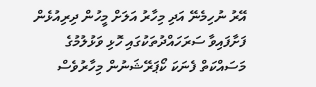އޭރު ނުހިމެނޭ އަދި މިހާރު އަލަށް މީހުން ދިރިއުޅެން ފަށާފައިވާ ސަރަހައްދުތަކުގައި ހޮޅި ވަޅުލުމުގެ މަސައްކަތް ފެނަކަ ކޯޕަރޭޝަނުން މިހާރުވެސް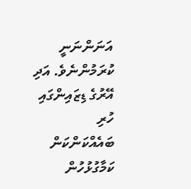އަނަންނަނީ ކުރަމުންނެވެ. އަދި އޭރުގެ ޑިޒައިންގައި ހުރި ބައެއްކަންކަން ކަމާގުޅުހުން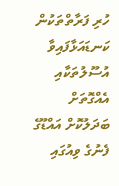ހުރި ފަރާތްތަކުން ކަނޑައަޅާފައިވާ އުސޫލުތަކާއި އެއްގޮތަށް ބަދަލުކޮށް އައްޑޫގެ ފެނުގެ ވިއުގައި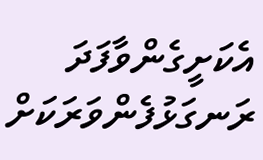އެކަށީގެންވާފަދަ ރަނގަޅުފެންވަރަކަށް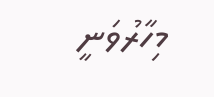މިހާރުވަނީ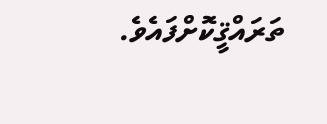ތަރައްޤީކޮށްފައެވެ.